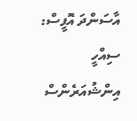އާސަންދަ އޮފީސް: ސިއްހީ އިންޝުއަރެންސް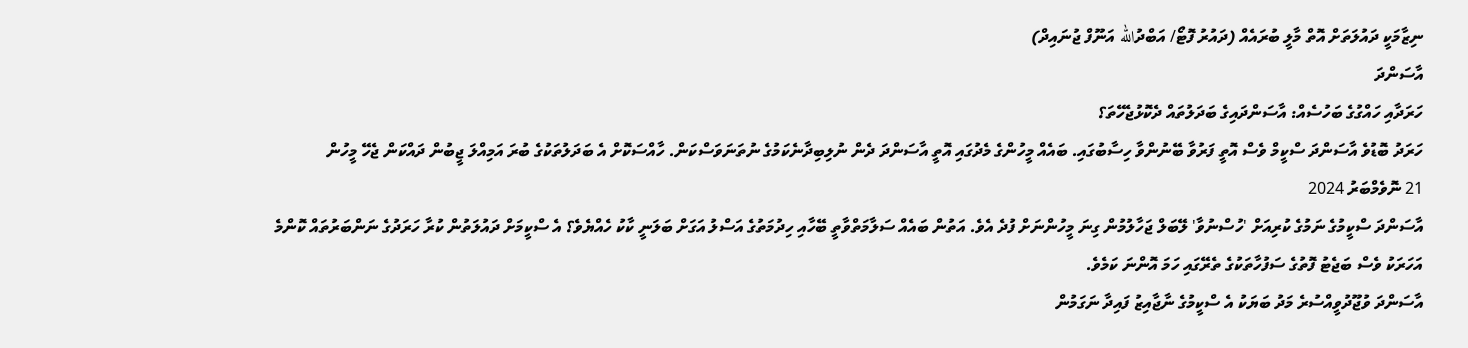ނިޒާމަކީ ދައުލަތަށް އޮތް މާލީ ބުރައެއް (ދައުރު ފޮޓޯ/ އަބްދުالله އަނޫފް ޖުނައިދް)
އާސަންދަ
ހަރަދާއި ހައްގުގެ ބަހުސެއް: އާސަންދައިގެ ބަދަލުތައް ދެކޮޅުޖެހޭތަ؟
ހަރަދު ބޮޑުވެ އާސަންދަ ސްކީމް ވެސް އޮތީ ފަރުވާ ބޭނުންވާ ހިސާބުގައި. ބައެއް މީހުންގެ މެދުގައި އޮތީ އާސަންދަ ދެން ނުލިބިދާނެކަމުގެ ނުތަނަވަސްކަން. ހާއްސަކޮށް އެ ބަދަލުތަކުގެ ބުރަ އަމިއްލަ ޖީބުން ދައްކަން ޖެހޭ މީހުން
21 ނޮވެމްބަރު 2024
އާސަންދަ ސްކީމުގެ ނަމުގެ ކުރިއަށް 'ހުސްނުވާ' ލޭބަލް ޖަހާލުމުން ގިނަ މީހުންނަށް ފުދެ އެވެ. އަތުން ބައެއް ސަލާމަތްވާތީ ބޭހާއި ހިދުމަތުގެ އަސްލު އަގަށް ބަލަނީ ކާކު ހެއްޔެވެ؟ އެ ސްކީމަށް ދައުލަތުން ކުރާ ހަރަދުގެ ނަންބަރުތައް ކޮންމެ އަހަރަކު ވެސް ބަޖެޓު ފޮތުގެ ސަފުހާތަކުގެ ތެރޭގައި ހަމަ އޮންނަ ކަމެވެ.
އާސަންދަ ވުޖޫދުވީއްސުރެ މަދު ބަޔަކު އެ ސްކީމުގެ ނާޖާއިޒު ފައިދާ ނަގަމުން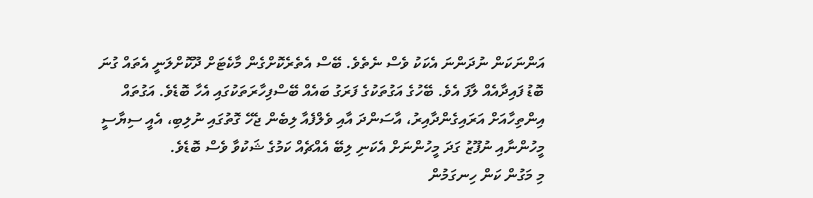އަންނަކަން ނުދަންނަ އެކަކު ވެސް ނެތެވެ. ބޭސް އެތެރެކޮށްގެން މާކެޓަށް ދޫކޮށްލަނީ އެތައް ގުނަ ބޮޑު ފައިދާއެއް ލާފަ އެވެ. ބޭހުގެ އަގުތަކުގެ ފަރަގު ބައެއް ބޭސްފިހާރަތަކުގައި އެހާ ބޮޑެވެ. އަގުތައް އިންތިހާއަށް އަރައިގެންދާއިރު، އާސަންދަ އާއި ވެލްފެއާ ލިބެން ޖެހޭ ގޮތުގައި ނުލިބި، އެއީ ސިޔާސީ މީހުންނާއި ނުފޫޒު ގަދަ މީހުންނަށް އެކަނި ލިބޭ އެއްޗެއް ކަމުގެ ޝަކުވާ ވެސް ބޮޑެވެ.
މި މަގުން ކަން ހިނގަމުން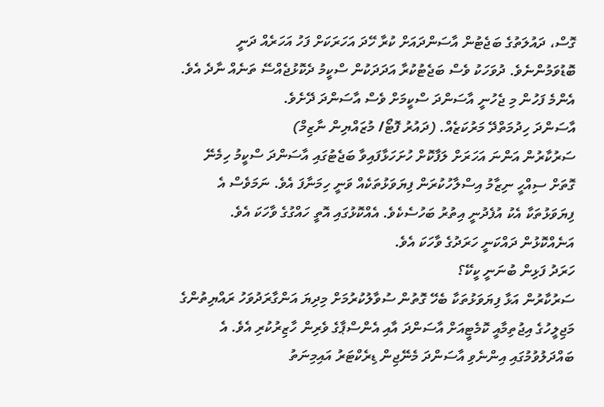ގޮސް، ދައުލަތުގެ ބަޖެޓުން އާސަންދައަށް ކުރާ ހޭދަ އަހަރަކަށް ފަހު އަހަރެއް ދަނީ ބޮޑުވަމުންނެވެ. ދުވަހަކު ވެސް ބަޖެޓުކުރާ އަދަދަކުން ސްކީމު ދެކޮޅުޖެއްސޭ ތަނެއް ނާދެ އެވެ. އެންމެ ފަހުން މި ޖެހުނީ އާސަންދަ ސްކީމަށް ވެސް އާސަންދަ ދޭށެވެ.
އާސަންދަ ހިދުމަތްދޭ މަރުކަޒެއް. (ދައުރު ފޮޓޯ/ މުޒައްޔިން ނާޒިމް)
ސަރުކާރުން އަންނަ އަހަރަށް ލަފާކޮށް ހުށަހަޅާފައިވާ ބަޖެޓުގައި އާސަންދަ ސްކީމު ހިމެނޭ ގޮތަށް ސިއްހީ ނިޒާމު އިސްލާހުކުރަން ފިޔަވަޅުތަކެއް ވަނީ ހިމަނާފަ އެވެ. ނަމަވެސް އެ ފިޔަވަޅުތަކާ އެކު އުފެދުނީ އިތުރު ބަހުސެކެވެ. އެއްކޮޅުގައި އޮތީ ހައްގުގެ ވާހަކަ އެވެ. އަނެއްކޮޅުން ދައްކަނީ ހަރަދުގެ ވާހަކަ އެވެ.
ހަރަދު ފަޅިން ބުނަނީ ކީކޭ؟
ސަރުކާރުން އަޅާ ފިޔަވަޅުތަކާ ބެހޭ ގޮތުން ސުވާލުކުރުމަށް މިދިޔަ އަންގާރަދުވަހު ރައްޔިތުންގެ މަޖިލީހުގެ އިޖުތިމާއީ ކޮމެޓީއަށް އާސަންދަ އާއި އެންސްޕާގެ ވެރިން ހާޒިރުކުރި އެވެ. އެ ބައްދަލުވުމުގައި އިންނެވި އާސަންދަ މެނޭޖިން ޑިރެކްޓަރު އައިމިނަތު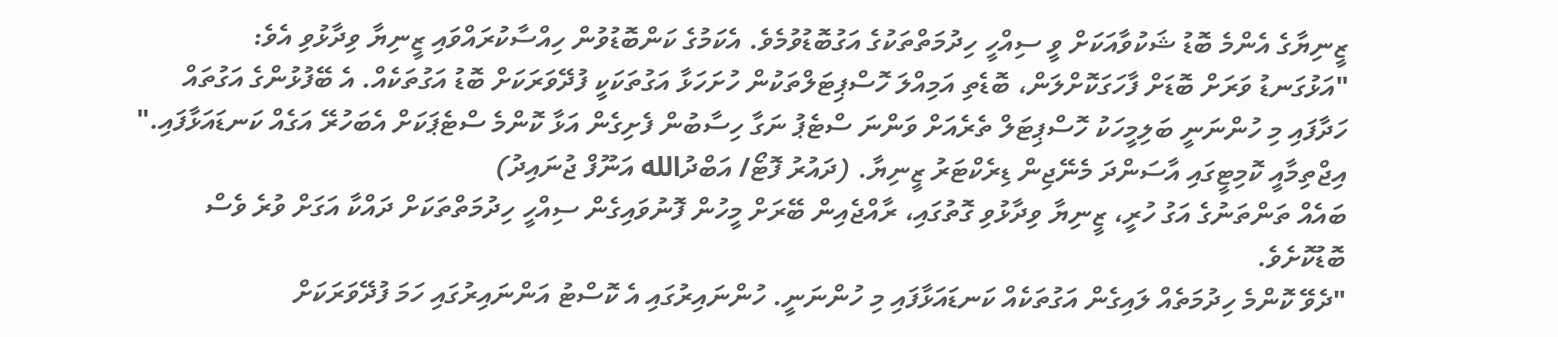ޒީނިޔާގެ އެންމެ ބޮޑު ޝަކުވާއަކަށް ވީ ސިއްހީ ހިދުމަތްތަކުގެ އަގުބޮޑުވުމެވެ. އެކަމުގެ ކަންބޮޑުވުން ހިއްސާކުރައްވައި ޒީނިޔާ ވިދާޅުވި އެވެ:
"އަޅުގަނޑު ވަރަށް ބޮޑަށް ފާހަގަކޮށްލަން، ބޮޑެތި އަމިއްލަ ހޮސްޕިޓަލްތަކުން ހުށަހަޅާ އަގުތަކަކީ ފުދޭވަރަކަށް ބޮޑު އަގުތަކެއް. އެ ބޭފުޅުންގެ އަގުތައް ހަދާފައި މި ހުންނަނީ ބަލިމީހަކު ހޮސްޕިޓަލް ތެރެއަށް ވަންނަ ސްޓެޕު ނަގާ ހިސާބުން ފެށިގެން އަޅާ ކޮންމެ ސްޓެޕަކަށް އެބަހުރޭ އަގެއް ކަނޑައަޅާފައި."
އިޖްތިމާއީ ކޮމިޓީގައި އާސަންދަ މެނޭޖިން ޑިރެކްޓަރު ޒީނިޔާ. (ދައުރު ފޮޓޯ/ އަބްދުالله އަނޫފް ޖުނައިދު)
ބައެއް ތަންތަނުގެ އަގު ހުރީ، ޒީނިޔާ ވިދާޅުވި ގޮތުގައި، ރާއްޖެއިން ބޭރަށް މީހުން ފޮނުވައިގެން ސިއްހީ ހިދުމަތްތަކަށް ދައްކާ އަގަށް ވުރެ ވެސް ބޮޑުކޮށެވެ.
"ދެވޭ ކޮންމެ ހިދުމަތެއް ލައިގެން އަގުތަކެއް ކަނޑައަޅާފައި މި ހުންނަނީ. ހުންނައިރުގައި އެ ކޮސްޓު އަންނައިރުގައި ހަމަ ފުދޭވަރަކަށް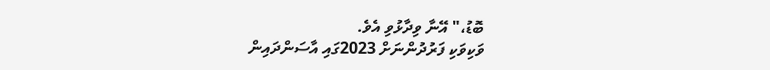ބޮޑު،" އޭނާ ވިދާޅުވި އެވެ.
ވަކިވަކި ފަރުދުންނަށް 2023ގައި އާސަންދައިން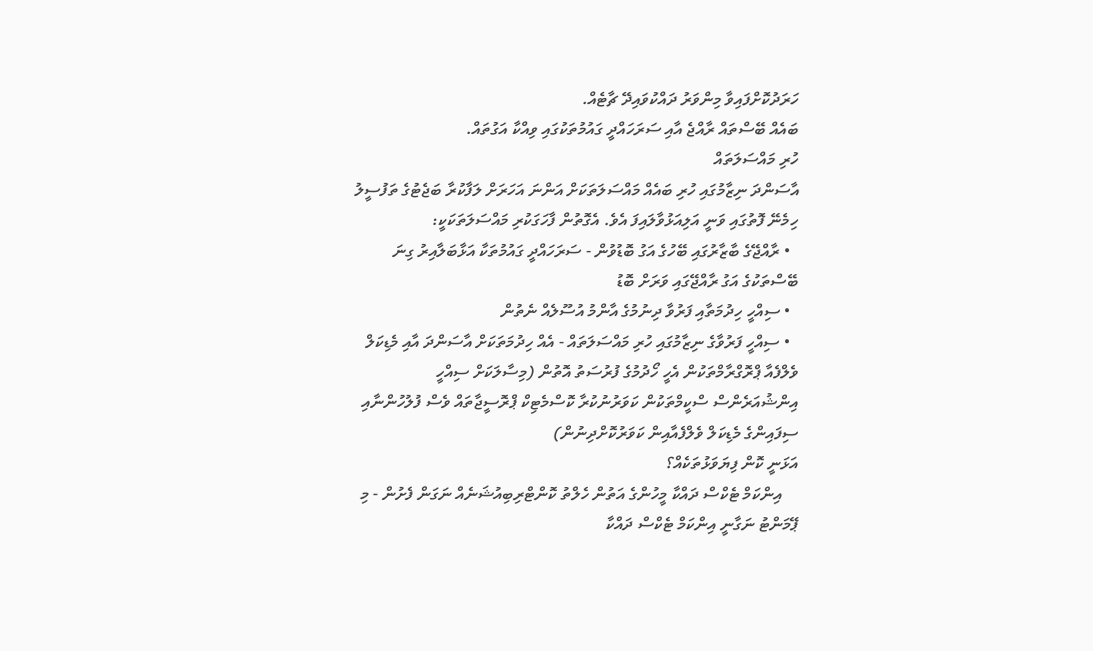ހަރަދުކޮށްފައިވާ މިންވަރު ދައްކުވައިދޭ ޗާޓެއް.
ބައެއް ބޭސްތައް ރާއްޖެ އާއި ސަރަހައްދީ ގައުމުތަކުގައި ވިއްކާ އަގުތައް.
ހުރި މައްސަލަތައް
އާސަންދަ ނިޒާމުގައި ހުރި ބައެއް މައްސަލަތަކަށް އަންނަ އަހަރަށް ލަފާކުރާ ބަޖެޓުގެ ތަފުސީލު ހިމެނޭ ފޮތުގައި ވަނީ އަލިއަޅުވާލައިފަ އެވެ. އެގޮތުން ފާހަގަކުރި މައްސަލަތަކަކީ:
  • ރާއްޖޭގެ ބާޒާރުގައި ބޭހުގެ އަގު ބޮޑުވުން - ސަރަހައްދީ ގައުމުތަކާ އަޅާބަލާއިރު ގިނަ ބޭސްތަކުގެ އަގު ރާއްޖޭގައި ވަރަށް ބޮޑު
  • ސިއްހީ ހިދުމަތާއި ފަރުވާ ދިނުމުގެ އާންމު އުސޫލެއް ނެތުން
  • ސިއްހީ ފަރުވާގެ ނިޒާމުގައި ހުރި މައްސަލަތައް - އެއް ހިދުމަތަކަށް އާސަންދަ އާއި މެޑިކަލް ވެލްފެއާ ޕްރޮގްރާމްތަކުން އެހީ ހޯދުމުގެ ފުރުސަތު އޮތުން (މިސާލަކަށް ސިއްހީ އިންޝުއަރެންސް ސްކީމްތަކުން ކަވަރުނުކުރާ ކޮސްމެޓިކް ޕްރޮސީޖާތައް ވެސް ފުލުހުންނާއި ސިފައިންގެ މެޑިކަލް ވެލްފެއާއިން ކަވަރުކޮށްދިނުން)
އަޅަނީ ކޮން ފިޔަވަޅުތަކެއް؟
    އިންކަމް ޓެކްސް ދައްކާ މީހުންގެ އަތުން ހެލްތު ކޮންޓްރިބިއުޝަނެއް ނަގަން ފެށުން - މި ޕޭމަންޓު ނަގާނީ އިންކަމް ޓެކްސް ދައްކާ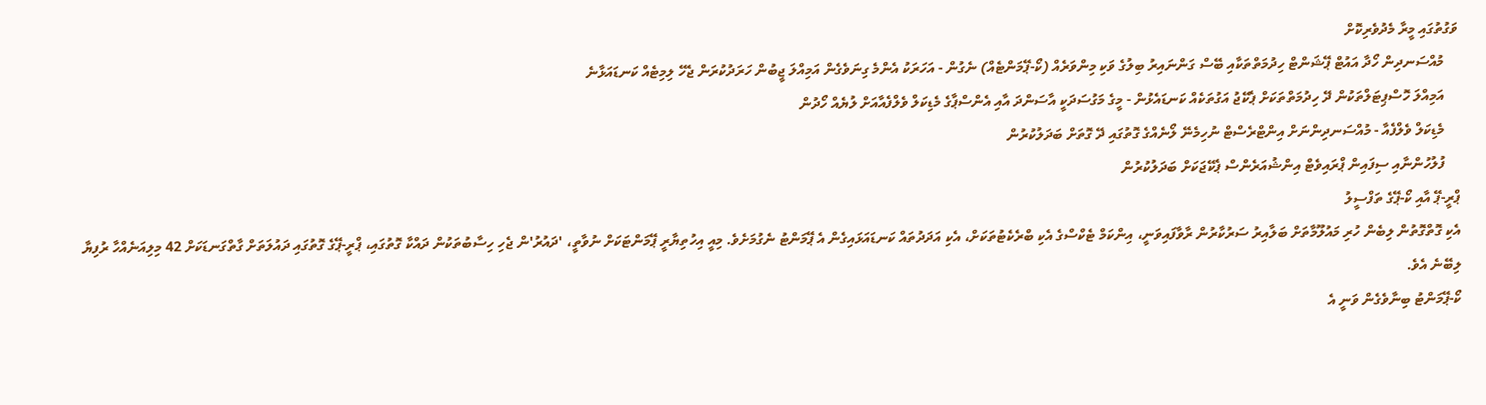ވަގުތުގައި މީރާ މެދުވެރިކޮށް
    މުއްސަނދިން ހޯދާ އައުޓް ޕޭޝަންޓް ހިދުމަތްތަކާއި ބޭސް ގަންނައިރު ބިލުގެ ވަކި މިންވަރެއް (ކޯ-ޕޭމަންޓެއް) ނެގުން - އަހަރަކު އެންމެ ގިނަވެގެން އަމިއްލަ ޖީބުން ހަރަދުކުރަން ޖެހޭ ލިމިޓެއް ކަނޑައަޅާނެ
    އަމިއްލަ ހޮސްޕިޓަލްތަކުން ދޭ ހިދުމަތްތަކަށް ޕެކޭޖު އަގުތަކެއް ކަނޑައެޅުން - މީގެ މަގުސަދަކީ އާސަންދަ އާއި އެންސްޕާގެ މެޑިކަލް ވެލްފެއާއަށް ލުޔެއް ހޯދުން
    މެޑިކަލް ވެލްފެއާ - މުއްސަނދިންނަށް އިންޓްރެސްޓް ނުހިމެނޭ ލޯނެއްގެ ގޮތުގައި ދޭ ގޮތަށް ބަދަލުކުރުން
    ފުލުހުންނާއި ސިފައިން ޕްރައިވެޓް އިންޝުއަރެންސް ޕެކޭޖަކަށް ބަދަލުކުރުން
ޕްރީ-ޕޭ އާއި ކޯ-ޕޭގެ ތަފްސީލު
އެކި ގޮތްގޮތުން ލިބެން ހުރި މައުލޫމާތަށް ބަލާއިރު ސަރުކާރުން ރާވާފައިވަނީ، އިންކަމް ޓެކްސްގެ އެކި ބްރެކެޓުތަކަށް، އެކި އަދަދުތައް ކަނޑައަޅައިގެން އެ ޕޭމަންޓު ނެގުމަށެވެ. މިއީ އިހުތިޔާރީ ޕޭމަންޓަކަށް ނުވާތީ، 'ދައުރު'ން ޖެހި ހިސާބުތަކުން ދައްކާ ގޮތުގައި، ޕްރީ-ޕޭގެ ގޮތުގައި ދައުލަތަށް ގާތްގަނޑަކަށް 42 މިލިއަނެއްހާ ރުފިޔާ ލިބޭނެ އެވެ.
ކޯ-ޕޭމަންޓު ބިނާވެގެން ވަނީ އެ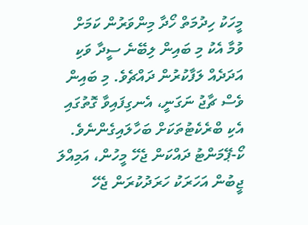މީހަކު ހިދުމަތް ހޯދާ މިންވަރުން ކަމަށް ވުމާ އެކު މި ބައިން ލިބޭނެ ސީދާ ވަކި އަދަދެއް ލަފާކުރުން ދައްޗެވެ. މި ބައިން ވެސް ޗާޖު ނަގަނީ، އެނގިފައިވާ ގޮތުގައި އެކި ބްރެކެޓުތަކަށް ބަހާލައިގެންނެވެ. ކޯ-ޕޭމަންޓު ދައްކަން ޖެހޭ މީހުން، އަމިއްލަ ޖީބުން އަހަރަކު ހަރަދުކުރަން ޖެހޭ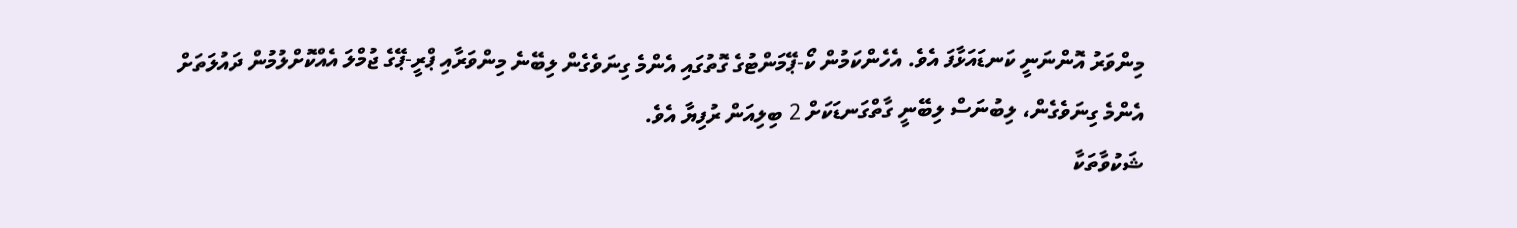މިންވަރު އޮންނަނީ ކަނޑައަޅާފަ އެވެ. އެހެންކަމުން ކޯ-ޕޭމަންޓުގެ ގޮތުގައި އެންމެ ގިނަވެގެން ލިބޭނެ މިންވަރާއި ޕްރީ-ޕޭގެ ޖުމްލަ އެއްކޮށްލުމުން ދައުލަތަށް އެންމެ ގިނަވެގެން، ލިބުނަސް ލިބޭނީ ގާތްގަނޑަކަށް 2 ބިލިއަން ރުފިޔާ އެވެ.
ޝަކުވާތަކާ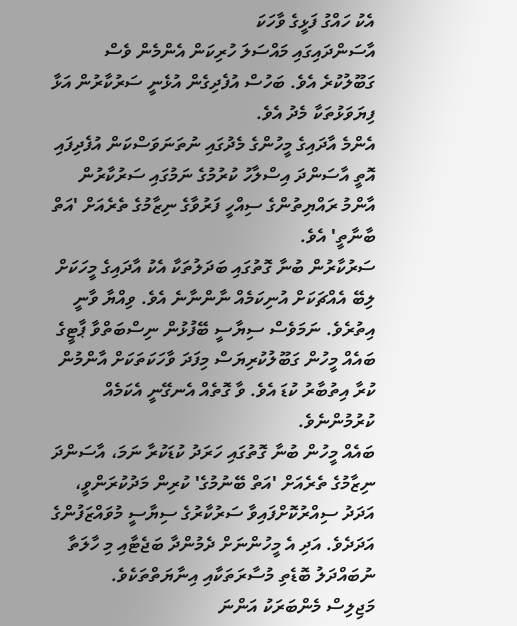އެކު ހައްގު ފަޅީގެ ވާހަކަ
އާސަންދައިގައި މައްސަލަ ހުރިކަން އެންމެން ވެސް ގަބޫލުކުރެ އެވެ. ބަހުސް އުފެދިގެން އުޅެނީ ސަރުކާރުން އަޅާ ފިޔަވަޅުތަކާ މެދު އެވެ.
އެންމެ އާދައިގެ މީހުންގެ މެދުގައި ނުތަނަވަސްކަން އުފެދިފައި އޮތީ އާސަންދަ އިސްލާހު ކުރުމުގެ ނަމުގައި ސަރުކާރުން އާންމު ރައްޔިތުންގެ ސިއްހީ ފަރުވާގެ ނިޒާމުގެ ތެރެއަށް 'އަތް ބާނާތީ' އެވެ.
ސަރުކާރުން ބުނާ ގޮތުގައި ބަދަލުތަކާ އެކު އާދައިގެ މީހަކަށް ލިބޭ އެއްޗަކަށް އުނިކަމެއް ނާންނާނެ އެވެ. ވިއްޔާ ވާނީ އިތުރެވެ. ނަމަވެސް ސިޔާސީ ބޭފުޅުން ނިސްބަތްވާ ޕާޓީގެ ބައެއް މީހުން ގަބޫލުކުރިޔަސް މިފަދަ ވާހަކަތަކަށް އާންމުން ކުރާ އިތުބާރު ކުޑަ އެވެ. ވާ ގޮތެއް އެނގޭނީ އެކަމެއް ކުރުމުންނެވެ.
ބައެއް މީހުން ބުނާ ގޮތުގައި ހަރަދު ކުޑަކުރާ ނަމަ، އާސަންދަ ނިޒާމުގެ ތެރެއަށް 'އަތް ބޭނުމުގެ' ކުރިން މަދުކުރަންވީ، އަދަދު ސިއްރުކޮށްފައިވާ ސަރުކާރުގެ ސިޔާސީ މުވައްޒަފުންގެ އަދަދެވެ. އަދި އެ މީހުންނަށް ދެމުންދާ ބަޖެޓާއި މި ހާލަތާ ނުބައްދަލު ބޮޑެތި މުސާރަތަކާއި އިނާޔަތްތަކެވެ.
މަޖިލިސް މެންބަރަކު އަންނަ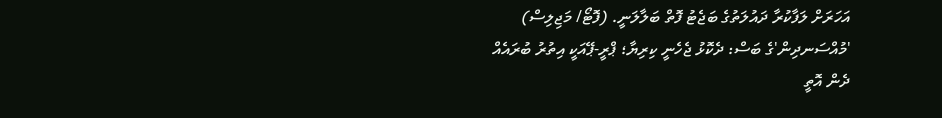އަހަރަށް ލަފާކުރާ ދައުލަތުގެ ބަޖެޓު ފޮތް ބަލާލަނީ. (ފޮޓޯ/ މަޖިލިސް)
'މުއްސަނދިން'ގެ ބަސް: ދެކޮޅު ޖެހެނީ ކިރިޔާ؛ ޕްރީ-ޕޭއަކީ އިތުރު ބުރައެއް
ދެން އޮތީ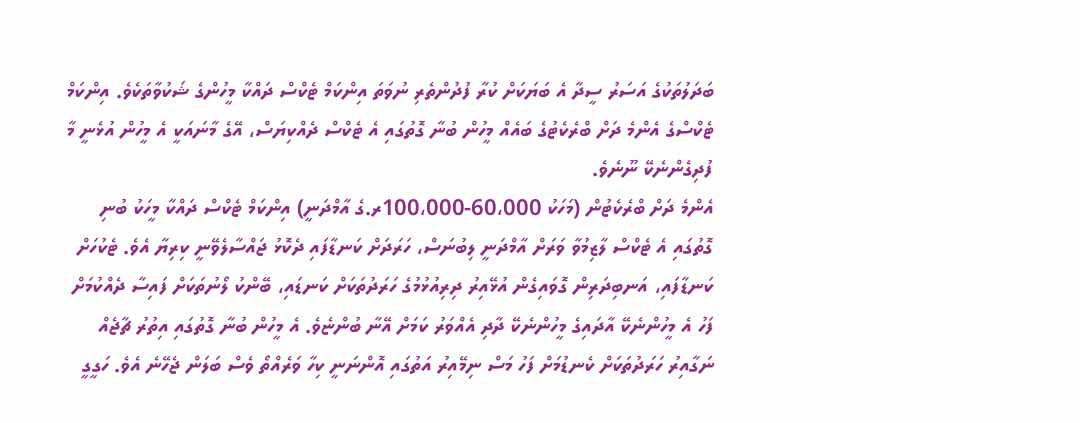ބަދަލުތަކުގެ އަސަރު ސީދާ އެ ބަޔަކަށް ކުރާ ފުދުންތެރި ނުވަތަ އިންކަމް ޓެކްސް ދައްކާ މީހުންގެ ޝަކުވާތަކެވެ. އިންކަމް ޓެކްސްގެ އެންމެ ދަށް ބްރެކެޓުގެ ބައެއް މީހުން ބުނާ ގޮތުގައި އެ ޓެކްސް ދެއްކިޔަސް، އޭގެ މާނައަކީ އެ މީހުން އުޅެނީ މާ ފުދިގެންނެކޭ ނޫނެވެ.
އެންމެ ދަށް ބްރެކެޓުން (މަހަކު 60،000-100،000ރ.ގެ އާމްދަނީ) އިންކަމް ޓެކްސް ދައްކާ މީހަކު ބުނި ގޮތުގައި އެ ޓެކްސް ލާޒިމުވާ ވަރަށް އާމްދަނީ ލިބުނަސް، ހަރަދަށް ކަނޑާފައި ދެކޮޅު ޖައްސާލެވޭނީ ކިރިޔާ އެވެ. ޓެކުހަށް ކަނޑާފައި، އަނބިދަރިން ގޮވައިގެން އުޅޭއިރު ދިރިއުޅުމުގެ ހަރަދުތަކަށް ކަނޑައި، ބޭންކު ލޯނުތަކަށް ފައިސާ ދެއްކުމަށް ފަހު އެ މީހުންނެކޭ އާދައިގެ މީހުންނެކޭ ދާދި އެއްވަރު ކަމަށް އޭނާ ބުންޏެވެ. އެ މީހުން ބުނާ ގޮތުގައި އިތުރު ޗާޖެއް ނަގާއިރު ހަރަދުތަކަށް ކެނޑުމަށް ފަހު މަސް ނިމޭއިރު އަތުގައި އޮންނަނީ ކިހާ ވަރެއްތޯ ވެސް ބަލަން ޖެހޭނެ އެވެ. ހަގީގީ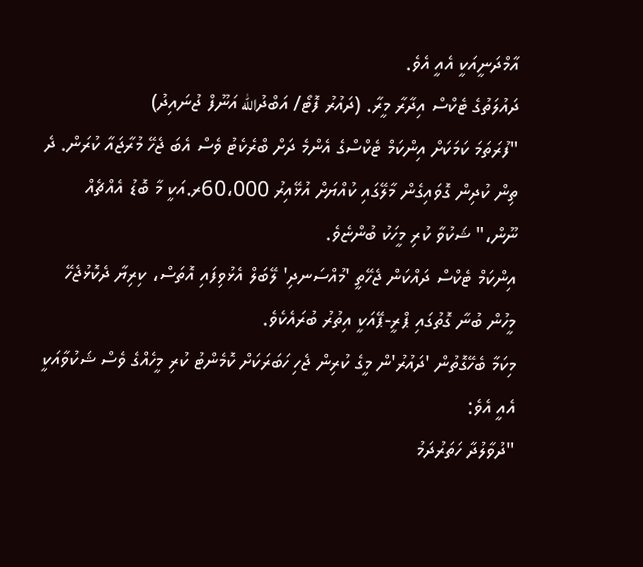އާމްދަނީއަކީ އެއީ އެވެ.
ދައުލަތުގެ ޓެކްސް އިދާރާ މީރާ. (ދައުރު ފޮޓޯ/ އަބްދުالله އަނޫފް ޖުނައިދު)
"ފުރަތަމަ ކަމަކަށް އިންކަމް ޓެކްސްގެ އެންމެ ދަށް ބްރެކެޓު ވެސް އެބަ ޖެހޭ މުރާޖައާ ކުރަން. ދެ ތިން ކުދިން ގޮވައިގެން މާލޭގައި ކުއްޔަށް އުޅޭއިރު 60،000ރ.އަކީ މާ ބޮޑު އެއްޗެއް ނޫން،" ޝަކުވާ ކުރި މީހަކު ބުންޏެވެ.
އިންކަމް ޓެކްސް ދައްކަން ޖެހޭތީ 'މުއްސަނދި' ލޭބަލް އެޅުވިފައި އޮތަސް، ކިރިޔާ ދެކޮޅުޖެހޭ މީހުން ބުނާ ގޮތުގައި ޕްރީ-ޕޭއަކީ އިތުރު ބުރައެކެވެ.
މިކަމާ ބެހޭގޮތުން 'ދައުރު'ން މީގެ ކުރިން ޖެހި ހަބަރަކަށް ކޮމެންޓު ކުރި މީހެއްގެ ވެސް ޝަކުވާއަކީ އެއީ އެވެ:
"ދުވާލުދާ ހަތަރުދަމު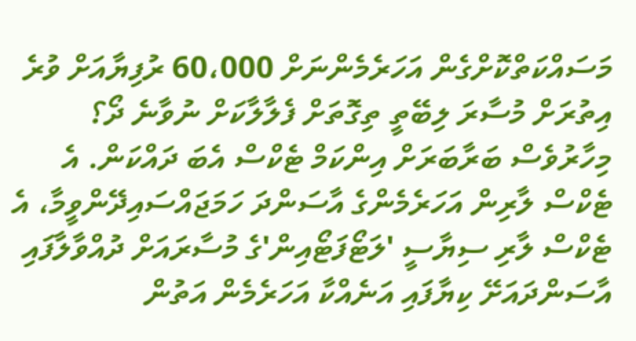މަސައްކަތްކޮށްގެން އަހަރެމެންނަށް 60،000 ރުފިޔާއަށް ވުރެ އިތުރަށް މުސާރަ ލިބޭތީ ތިގޮތަށް ފެލާލާކަށް ނުވާނެ ދޯ؟ މިހާރުވެސް ބަރާބަރަށް އިންކަމް ޓެކްސް އެބަ ދައްކަން. އެ ޓެކްސް ލާރިން އަހަރެމެންގެ އާސަންދަ ހަމަޖައްސައިދޭންވީމާ، އެ ޓެކްސް ލާރި ސިޔާސީ 'ލަޓޯފަޓޯއިން'ގެ މުސާރައަށް ދުއްވާލާފައި އާސަންދައަށޭ ކިޔާފައި އަނެއްކާ އަހަރެމެން އަތުން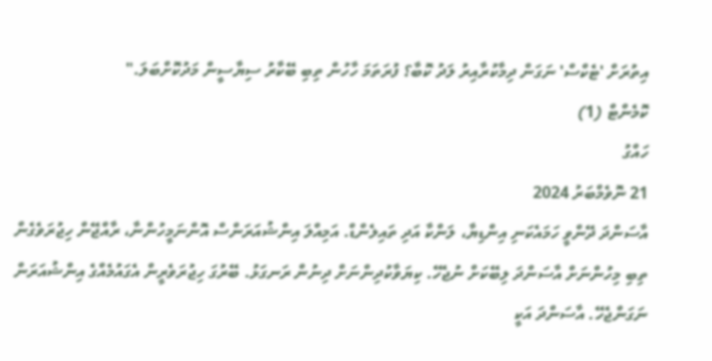އިތުރަށް 'ޓެކްސް' ނަގަން ދިމާކުރާއިރު ލަދު ކޮބާ؟ ފުރަތަމަ ހާހުން ތިބި ބޭކާރު ސިޔާސީން މަދުކޮށްބަލަ."
ކޮމެންޓް (1)
ހައްގު
21 ނޮވެމްބަރު 2024
އާސަންދަ ދޭންވީ ހަމައެކަނި އިންޑިޔާ، ލަންކާ އަދި ތައިލެންޑް. އަމިއްލަ އިންޝުއަރަންސް އޮންނަމީހުންނާ، ރާއްޖޭން ހިޖުރަވެގެން ތިބި މިހުންނަށް އާސަންދަ ލިބޭކަށް ނުޖެހޭ. ކިޔަވާކުދިންނަށް ދިނުން ރަނގަޅު. ބޭރުގަ ހިޖުރަވެރީން އެގައުމެއްގެ އިންޝުއަރަން ނަގަންޖެހޭ. އާސަންދަ އަކީ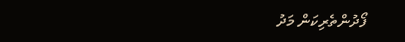ފޯދުންތެރިކަން މަދު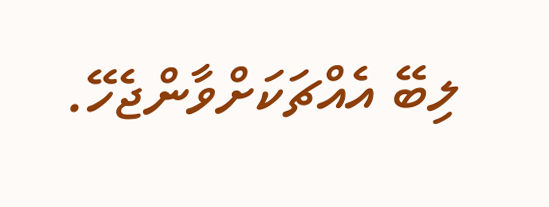ލިބޭ އެއްޗަކަށްވާންޖެހޭ.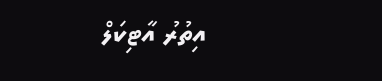އިތުރު އާޓިކަލް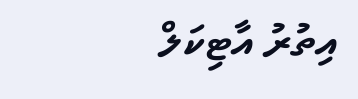އިތުރު އާޓިކަލް